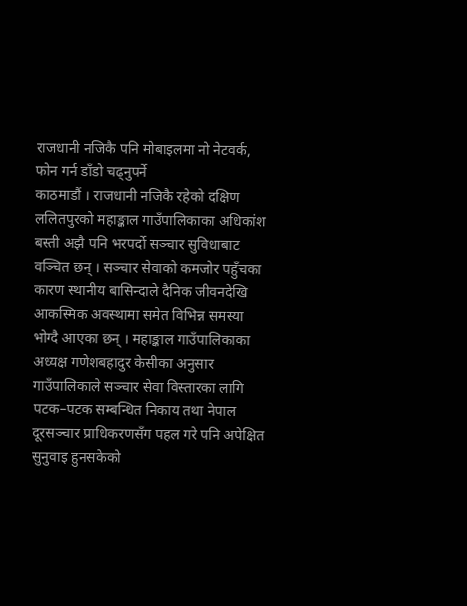राजधानी नजिकै पनि मोबाइलमा नो नेटवर्क, फोन गर्न डाँडो चढ्नुपर्ने
काठमाडौं । राजधानी नजिकै रहेको दक्षिण ललितपुरको महाङ्काल गाउँपालिकाका अधिकांश बस्ती अझै पनि भरपर्दो सञ्चार सुविधाबाट वञ्चित छन् । सञ्चार सेवाको कमजोर पहुँचका कारण स्थानीय बासिन्दाले दैनिक जीवनदेखि आकस्मिक अवस्थामा समेत विभिन्न समस्या भोग्दै आएका छन् । महाङ्काल गाउँपालिकाका अध्यक्ष गणेशबहादुर केसीका अनुसार गाउँपालिकाले सञ्चार सेवा विस्तारका लागि पटक–पटक सम्बन्धित निकाय तथा नेपाल दूरसञ्चार प्राधिकरणसँग पहल गरे पनि अपेक्षित सुनुवाइ हुनसकेको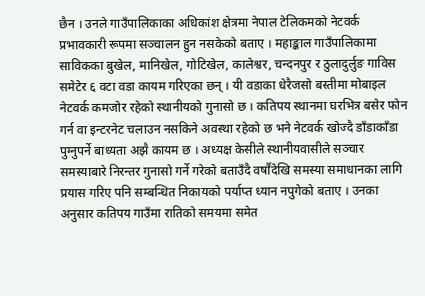छैन । उनले गाउँपालिकाका अधिकांश क्षेत्रमा नेपाल टेलिकमको नेटवर्क प्रभावकारी रूपमा सञ्चालन हुन नसकेको बताए । महाङ्काल गाउँपालिकामा साविकका बुखेल, मानिखेल, गोटिखेल, कालेश्वर, चन्दनपुर र ठुलादुर्लुङ गाविस समेटेर ६ वटा वडा कायम गरिएका छन् । यी वडाका धेरैजसो बस्तीमा मोबाइल नेटवर्क कमजोर रहेको स्थानीयको गुनासो छ । कतिपय स्थानमा घरभित्र बसेर फोन गर्न वा इन्टरनेट चलाउन नसकिने अवस्था रहेको छ भने नेटवर्क खोज्दै डाँडाकाँडा पुग्नुपर्ने बाध्यता अझै कायम छ । अध्यक्ष केसीले स्थानीयवासीले सञ्चार समस्याबारे निरन्तर गुनासो गर्ने गरेको बताउँदै वर्षौंदेखि समस्या समाधानका लागि प्रयास गरिए पनि सम्बन्धित निकायको पर्याप्त ध्यान नपुगेको बताए । उनका अनुसार कतिपय गाउँमा रातिको समयमा समेत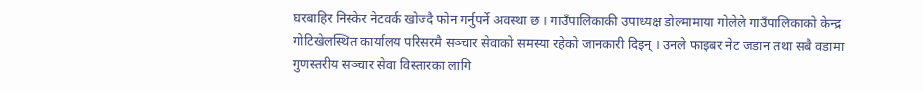घरबाहिर निस्केर नेटवर्क खोज्दै फोन गर्नुपर्ने अवस्था छ । गाउँपालिकाकी उपाध्यक्ष डोल्मामाया गोलेले गाउँपालिकाको केन्द्र गोटिखेलस्थित कार्यालय परिसरमै सञ्चार सेवाको समस्या रहेको जानकारी दिइन् । उनले फाइबर नेट जडान तथा सबै वडामा गुणस्तरीय सञ्चार सेवा विस्तारका लागि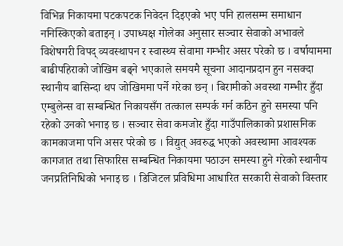विभिन्न निकायमा पटकपटक निवेदन दिइएको भए पनि हालसम्म समाधान ननिस्किएको बताइन् । उपाध्यक्ष गोलेका अनुसार सञ्चार सेवाको अभावले विशेषगरी विपद् व्यवस्थापन र स्वास्थ्य सेवामा गम्भीर असर परेको छ । वर्षायाममा बाढीपहिराको जोखिम बढ्ने भएकाले समयमै सूचना आदानप्रदान हुन नसक्दा स्थानीय बासिन्दा थप जोखिममा पर्ने गरेका छन् । बिरामीको अवस्था गम्भीर हुँदा एम्बुलेन्स वा सम्बन्धित निकायसँग तत्काल सम्पर्क गर्न कठिन हुने समस्या पनि रहेको उनको भनाइ छ । सञ्चार सेवा कमजोर हुँदा गाउँपालिकाको प्रशासनिक कामकाजमा पनि असर परेको छ । विद्युत् अवरुद्ध भएको अवस्थामा आवश्यक कागजात तथा सिफारिस सम्बन्धित निकायमा पठाउन समस्या हुने गरेको स्थानीय जनप्रतिनिधिको भनाइ छ । डिजिटल प्रविधिमा आधारित सरकारी सेवाको विस्तार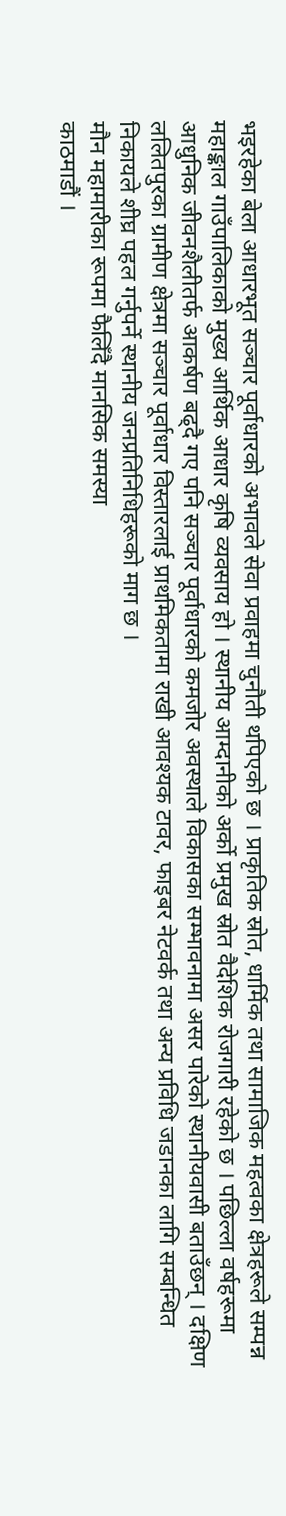भइरहेका बेला आधारभूत सञ्चार पूर्वाधारको अभावले सेवा प्रवाहमा चुनौती थपिएको छ । प्राकृतिक स्रोत, धार्मिक तथा सामाजिक महत्वका क्षेत्रहरूले सम्पन्न महाङ्काल गाउँपालिकाको मुख्य आर्थिक आधार कृषि व्यवसाय हो । स्थानीय आम्दानीको अर्को प्रमुख स्रोत वैदेशिक रोजगारी रहेको छ । पछिल्ला वर्षहरूमा आधुनिक जीवनशैलीतर्फ आकर्षण बढ्दै गए पनि सञ्चार पूर्वाधारको कमजोर अवस्थाले विकासका सम्भावनामा असर पारेको स्थानीयवासी बताउँछन् । दक्षिण ललितपुरका ग्रामीण क्षेत्रमा सञ्चार पूर्वाधार विस्तारलाई प्राथमिकतामा राखी आवश्यक टावर, फाइबर नेटवर्क तथा अन्य प्रविधि जडानका लागि सम्बन्धित निकायले शीघ्र पहल गर्नुपर्ने स्थानीय जनप्रतिनिधिहरूको माग छ ।
मौन महामारीका रूपमा फैलिँदै मानसिक समस्या
काठमाडौं ।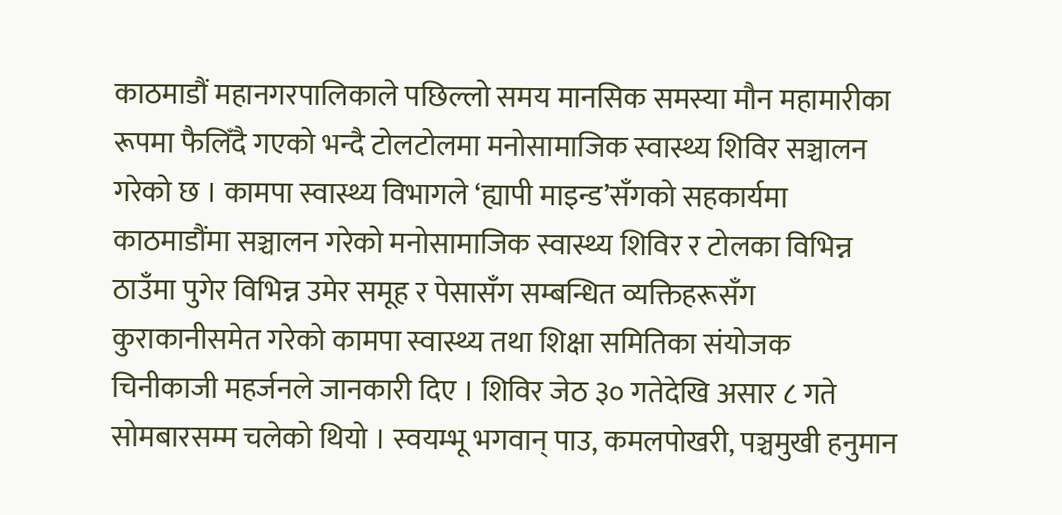काठमाडौं महानगरपालिकाले पछिल्लो समय मानसिक समस्या मौन महामारीका रूपमा फैलिँदै गएको भन्दै टोलटोलमा मनोसामाजिक स्वास्थ्य शिविर सञ्चालन गरेको छ । कामपा स्वास्थ्य विभागले ‘ह्यापी माइन्ड’सँगको सहकार्यमा काठमाडौंमा सञ्चालन गरेको मनोसामाजिक स्वास्थ्य शिविर र टोलका विभिन्न ठाउँमा पुगेर विभिन्न उमेर समूह र पेसासँग सम्बन्धित व्यक्तिहरूसँग कुराकानीसमेत गरेको कामपा स्वास्थ्य तथा शिक्षा समितिका संयोजक चिनीकाजी महर्जनले जानकारी दिए । शिविर जेठ ३० गतेदेखि असार ८ गते सोमबारसम्म चलेको थियो । स्वयम्भू भगवान् पाउ, कमलपोखरी, पञ्चमुखी हनुमान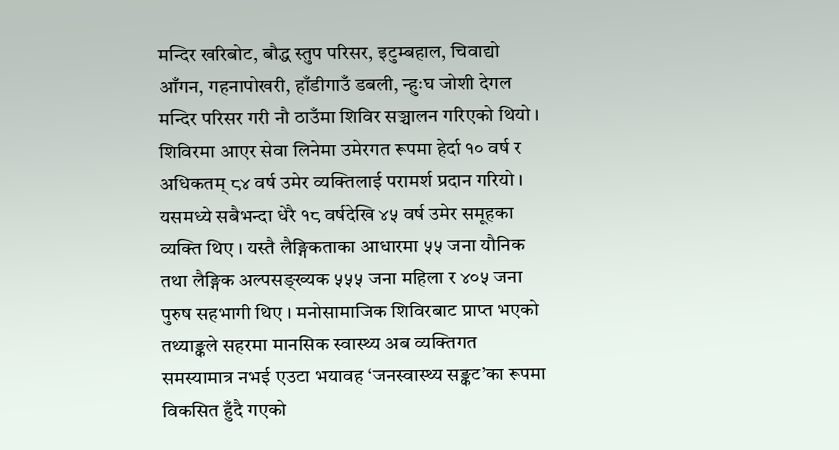मन्दिर खरिबोट, बौद्ध स्तुप परिसर, इटुम्बहाल, चिवाद्यो आँगन, गहनापोखरी, हाँडीगाउँ डबली, न्हुःघ जोशी देगल मन्दिर परिसर गरी नौ ठाउँमा शिविर सञ्चालन गरिएको थियो । शिविरमा आएर सेवा लिनेमा उमेरगत रूपमा हेर्दा १० वर्ष र अधिकतम् ८४ वर्ष उमेर व्यक्तिलाई परामर्श प्रदान गरियो । यसमध्ये सबैभन्दा धेरै १८ वर्षदेखि ४५ वर्ष उमेर समूहका व्यक्ति थिए । यस्तै लैङ्गिकताका आधारमा ५५ जना यौनिक तथा लैङ्गिक अल्पसङ्ख्यक ५५५ जना महिला र ४०५ जना पुरुष सहभागी थिए । मनोसामाजिक शिविरबाट प्राप्त भएको तथ्याङ्कले सहरमा मानसिक स्वास्थ्य अब व्यक्तिगत समस्यामात्र नभई एउटा भयावह ‘जनस्वास्थ्य सङ्कट’का रूपमा विकसित हुँदै गएको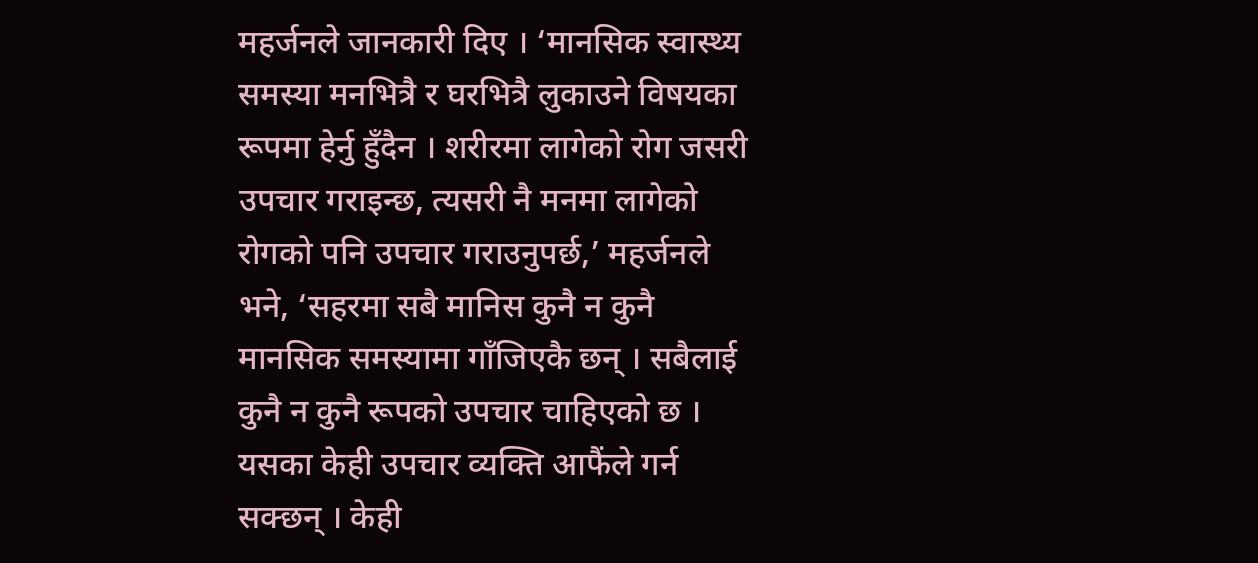महर्जनले जानकारी दिए । ‘मानसिक स्वास्थ्य समस्या मनभित्रै र घरभित्रै लुकाउने विषयका रूपमा हेर्नु हुँदैन । शरीरमा लागेको रोग जसरी उपचार गराइन्छ, त्यसरी नै मनमा लागेको रोगको पनि उपचार गराउनुपर्छ,’ महर्जनले भने, ‘सहरमा सबै मानिस कुनै न कुनै मानसिक समस्यामा गाँजिएकै छन् । सबैलाई कुनै न कुनै रूपको उपचार चाहिएको छ । यसका केही उपचार व्यक्ति आफैंले गर्न सक्छन् । केही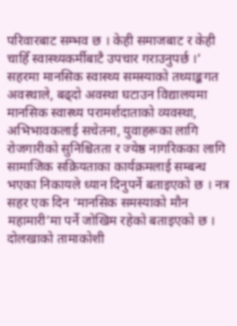परिवारबाट सम्भव छ । केही समाजबाट र केही चाहिँ स्वास्थ्यकर्मीबाटै उपचार गराउनुपर्छ ।’ सहरमा मानसिक स्वास्थ्य समस्याको तथ्याङ्कगत अवस्थाले, बढ्दो अवस्था घटाउन विद्यालयमा मानसिक स्वास्थ्य परामर्शदाताको व्यवस्था, अभिभावकलाई सचेतना, युवाहरूका लागि रोजगारीको सुनिश्चितता र ज्येष्ठ नागरिकका लागि सामाजिक सक्रियताका कार्यक्रमलाई सम्बन्ध भएका निकायले ध्यान दिनुपर्ने बताइएको छ । नत्र सहर एक दिन ‘मानसिक समस्याको मौन महामारी’मा पर्ने जोखिम रहेको बताइएको छ ।
दोलखाको तामाकोशी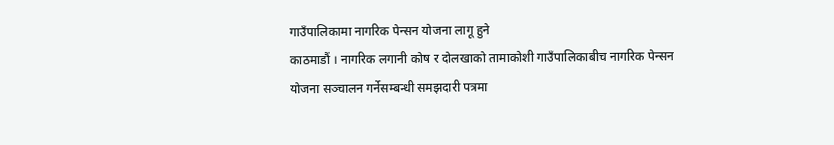गाउँपालिकामा नागरिक पेन्सन योजना लागू हुने
काठमाडौं । नागरिक लगानी कोष र दोलखाको तामाकोशी गाउँपालिकाबीच नागरिक पेन्सन योजना सञ्चालन गर्नेसम्बन्धी समझदारी पत्रमा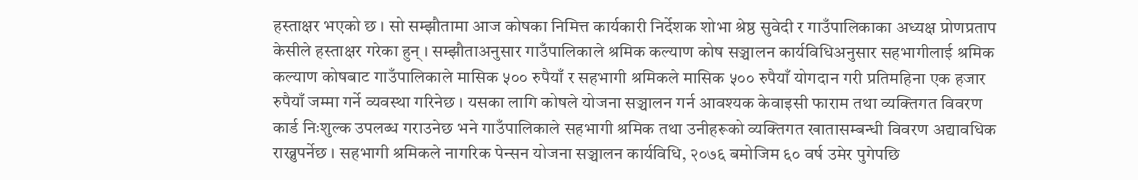हस्ताक्षर भएको छ । सो सम्झौतामा आज कोषका निमित्त कार्यकारी निर्देशक शोभा श्रेष्ठ सुवेदी र गाउँपालिकाका अध्यक्ष प्रोणप्रताप केसीले हस्ताक्षर गरेका हुन् । सम्झौताअनुसार गाउँपालिकाले श्रमिक कल्याण कोष सञ्चालन कार्यविधिअनुसार सहभागीलाई श्रमिक कल्याण कोषबाट गाउँपालिकाले मासिक ५०० रुपैयाँ र सहभागी श्रमिकले मासिक ५०० रुपैयाँ योगदान गरी प्रतिमहिना एक हजार रुपैयाँ जम्मा गर्ने व्यवस्था गरिनेछ । यसका लागि कोषले योजना सञ्चालन गर्न आवश्यक केवाइसी फाराम तथा व्यक्तिगत विवरण कार्ड निःशुल्क उपलब्ध गराउनेछ भने गाउँपालिकाले सहभागी श्रमिक तथा उनीहरूको व्यक्तिगत खातासम्बन्धी विवरण अद्यावधिक राख्नुपर्नेछ । सहभागी श्रमिकले नागरिक पेन्सन योजना सञ्चालन कार्यविधि, २०७६ बमोजिम ६० वर्ष उमेर पुगेपछि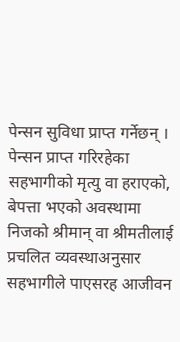पेन्सन सुविधा प्राप्त गर्नेछन् । पेन्सन प्राप्त गरिरहेका सहभागीको मृत्यु वा हराएको, बेपत्ता भएको अवस्थामा निजको श्रीमान् वा श्रीमतीलाई प्रचलित व्यवस्थाअनुसार सहभागीले पाएसरह आजीवन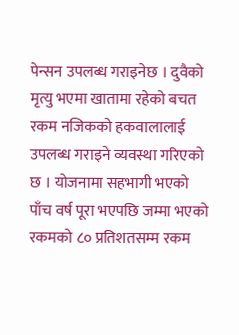पेन्सन उपलब्ध गराइनेछ । दुवैको मृत्यु भएमा खातामा रहेको बचत रकम नजिकको हकवालालाई उपलब्ध गराइने व्यवस्था गरिएको छ । योजनामा सहभागी भएको पाँच वर्ष पूरा भएपछि जम्मा भएको रकमको ८० प्रतिशतसम्म रकम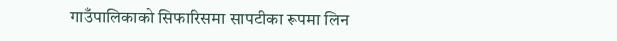गाउँपालिकाको सिफारिसमा सापटीका रूपमा लिन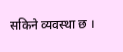सकिने व्यवस्था छ ।